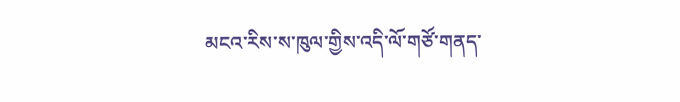མངའ་རིས་ས་ཁུལ་གྱིས་འདི་ལོ་གཙོ་གནད་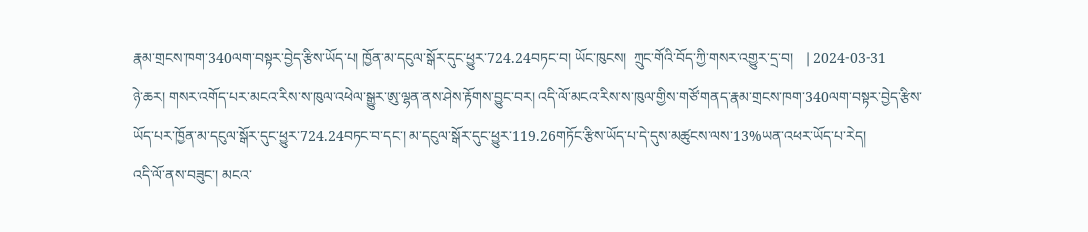རྣམ་གྲངས་ཁག་340ལག་བསྟར་བྱེད་རྩིས་ཡོད་པ། ཁྱོན་མ་དངུལ་སྒོར་དུང་ཕྱུར་724.24བཏང་བ། ཡོང་ཁུངས།  ཀྲུང་གོའི་བོད་ཀྱི་གསར་འགྱུར་དྲ་བ།    | 2024-03-31
ཉེ་ཆར། གསར་འགོད་པར་མངའ་རིས་ས་ཁུལ་འཕེལ་སྒྱུར་ཨུ་ལྷན་ནས་ཤེས་རྟོགས་བྱུང་བར། འདི་ལོ་མངའ་རིས་ས་ཁུལ་གྱིས་གཙོ་གནད་རྣམ་གྲངས་ཁག་340ལག་བསྟར་བྱེད་རྩིས་ཡོད་པར་ཁྱོན་མ་དངུལ་སྒོར་དུང་ཕྱུར་724.24བཏང་བ་དང་། མ་དངུལ་སྒོར་དུང་ཕྱུར་119.26གཏོང་རྩིས་ཡོད་པ་དེ་དུས་མཚུངས་ལས་13%ཡན་འཕར་ཡོད་པ་རེད།
འདི་ལོ་ནས་བཟུང་། མངའ་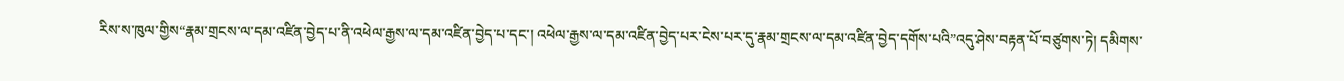རིས་ས་ཁུལ་གྱིས“རྣམ་གྲངས་ལ་དམ་འཛིན་བྱེད་པ་ནི་འཕེལ་རྒྱས་ལ་དམ་འཛིན་བྱེད་པ་དང་། འཕེལ་རྒྱས་ལ་དམ་འཛིན་བྱེད་པར་ངེས་པར་དུ་རྣམ་གྲངས་ལ་དམ་འཛིན་བྱེད་དགོས་པའི”འདུ་ཤེས་བརྟན་པོ་བཙུགས་ཏེ། དམིགས་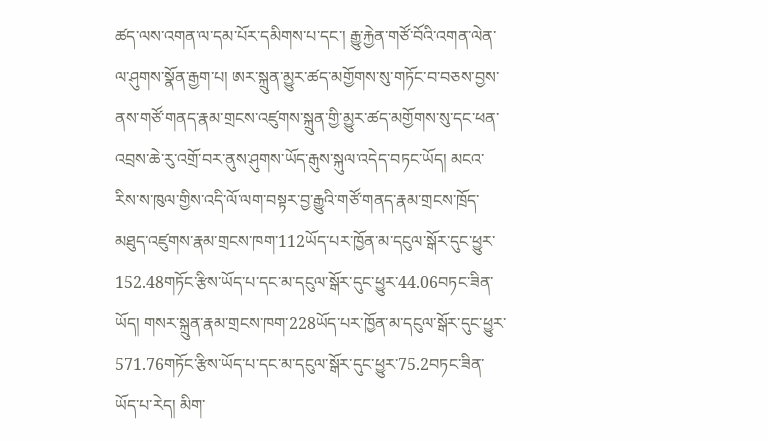ཚད་ལས་འགན་ལ་དམ་པོར་དམིགས་པ་དང་། རྒྱུ་རྐྱེན་གཙོ་བོའི་འགན་ལེན་ལ་ཤུགས་སྣོན་རྒྱག་པ། ཨར་སྐྲུན་མྱུར་ཚད་མགྱོགས་སུ་གཏོང་བ་བཅས་བྱས་ནས་གཙོ་གནད་རྣམ་གྲངས་འཛུགས་སྐྲུན་གྱི་མྱུར་ཚད་མགྱོགས་སུ་དང་ཕན་འབྲས་ཆེ་རུ་འགྲོ་བར་ནུས་ཤུགས་ཡོད་རྒུས་སྐུལ་འདེད་བཏང་ཡོད། མངའ་རིས་ས་ཁུལ་གྱིས་འདི་ལོ་ལག་བསྟར་བྱ་རྒྱུའི་གཙོ་གནད་རྣམ་གྲངས་ཁྲོད་མཐུད་འཛུགས་རྣམ་གྲངས་ཁག་112ཡོད་པར་ཁྱོན་མ་དངུལ་སྒོར་དུང་ཕྱུར་152.48གཏོང་རྩིས་ཡོད་པ་དང་མ་དངུལ་སྒོར་དུང་ཕྱུར་44.06བཏང་ཟིན་ཡོད། གསར་སྐྲུན་རྣམ་གྲངས་ཁག་228ཡོད་པར་ཁྱོན་མ་དངུལ་སྒོར་དུང་ཕྱུར་571.76གཏོང་རྩིས་ཡོད་པ་དང་མ་དངུལ་སྒོར་དུང་ཕྱུར་75.2བཏང་ཟིན་ཡོད་པ་རེད། མིག་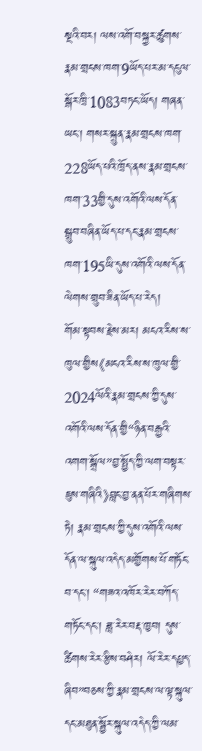སྔའི་བར། ལས་འགོ་བསྐྱར་ཚུགས་རྣམ་གྲངས་ཁག་9ཡོད་པར་མ་དངུལ་སྒོར་ཁྲི་1083བཏང་ཡོད། གཞན་ཡང་། གསར་སྐྲུན་རྣམ་གྲངས་ཁག་228ཡོད་པའི་ཁྲོད་ནས་རྣམ་གྲངས་ཁག་33གྱི་དུས་འགོའི་ལས་དོན་སྒྲུབ་བཞིན་ཡོད་པ་དང་རྣམ་གྲངས་ཁག་195ཡི་དུས་འགོའི་ལས་དོན་ལེགས་གྲུབ་ཟིན་ཡོད་པ་རེད།
གོམ་སྟབས་རྗེས་མར། མངའ་རིས་ས་ཁུལ་གྱིས《མངའ་རིས་ས་ཁུལ་གྱི་2024ལོའི་རྣམ་གྲངས་ཀྱི་དུས་འགོའི་ལས་དོན་གྱི“ཉིན་བརྒྱའི་འགག་སྒྲོལ”བྱ་སྤྱོད་ཀྱི་ལག་བསྟར་ཇུས་གཞིའི》བླང་བྱ་ནན་པོར་གཞིགས་ཏེ། རྣམ་གྲངས་ཀྱི་དུས་འགོའི་ལས་དོན་ལ་སྐུལ་འདེད་མགྱོགས་པོ་གཏོང་བ་དང་། “གཟའ་འཁོར་རེར་བཀོད་གཏོང་དང་། ཟླ་རེར་བརྡ་ཁྱབ། དུས་ཚིགས་རེར་རྩིས་བཤེར། ལོ་རེར་དཔྱད་ཞིབ”བཅས་ཀྱི་རྣམ་གྲངས་ལ་ལྟ་སྐུལ་དང་མཐུན་སྦྱོར་སྐུལ་འདེད་ཀྱི་ལམ་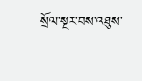སྲོལ་སྔར་བས་འཐུས་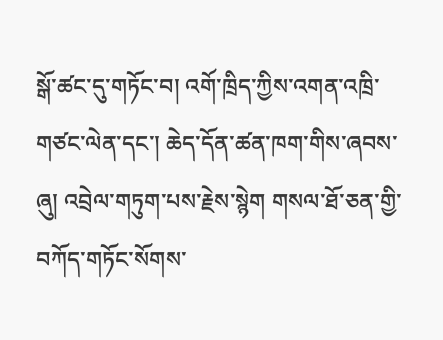སྒོ་ཚང་དུ་གཏོང་བ། འགོ་ཁྲིད་ཀྱིས་འགན་འཁྲི་གཙང་ལེན་དང་། ཆེད་དོན་ཚན་ཁག་གིས་ཞབས་ཞུ། འབྲེལ་གཏུག་པས་རྗེས་སྙེག གསལ་ཐོ་ཅན་གྱི་བཀོད་གཏོང་སོགས་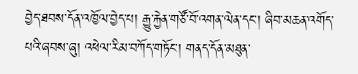བྱེད་ཐབས་དོན་འཁྱོལ་བྱེད་པ། རྒྱུ་རྐྱེན་གཙོ་བོ་འགན་ལེན་དང་། ཞིབ་མཆན་འགོད་པའི་ཞབས་ཞུ། འཕེལ་རིམ་བཀོད་གཏོང་། གནད་དོན་མཐུན་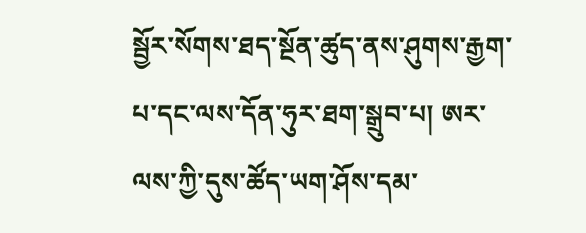སྦྱོར་སོགས་ཐད་སྔོན་ཚུད་ནས་ཤུགས་རྒྱག་པ་དང་ལས་དོན་ཧུར་ཐག་སྒྲུབ་པ། ཨར་ལས་ཀྱི་དུས་ཚོད་ཡག་ཤོས་དམ་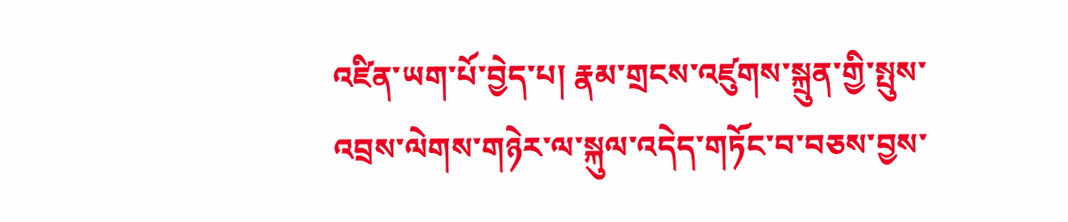འཛིན་ཡག་པོ་བྱེད་པ། རྣམ་གྲངས་འཛུགས་སྐྲུན་གྱི་སྤུས་འབྲས་ལེགས་གཉེར་ལ་སྐུལ་འདེད་གཏོང་བ་བཅས་བྱས་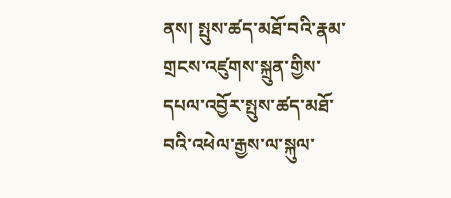ནས། སྤུས་ཚད་མཐོ་བའི་རྣམ་གྲངས་འཛུགས་སྐྲུན་གྱིས་དཔལ་འབྱོར་སྤུས་ཚད་མཐོ་བའི་འཕེལ་རྒྱས་ལ་སྐུལ་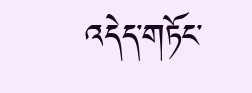འདེད་གཏོང་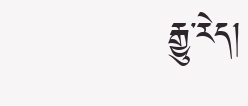རྒྱུ་རེད།